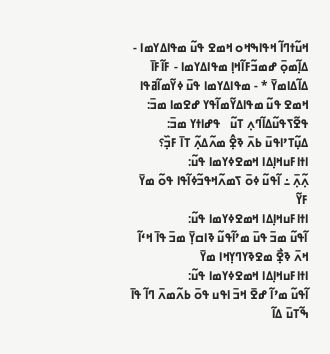ߞߎ߬ߙߣߊ߬ ߞߟߊߒߞߋ ߞߘߐ ߟߎ߬ ߘߟߊߡߌߘߊ - ߡߊ߲߬ߘߋ߲߫ ߝߘߏ߬ߓߊ߬ߞߊ߲ ߘߟߊߡߌߘߊ - ߓߊ߬ߓߊ߫ ߡߊ߬ߡߊߘߌ߫ * - ߘߟߊߡߌߘߊ ߟߎ߫ ߦߌ߬ߘߊ߬ߥߟߊ
ߞߘߐ ߟߎ߬ ߘߟߊߡߌ߬ߘߊ߬ߟߌ ߝߐߘߊ ߘߏ߫: ߟߐ߬ߖߟߎ߬ߡߊ߬ߣߍ߲ ߠߎ߬   ߟߝߊߙߌ ߘߏ߫:
ߡߎ߲߬ߠߴߊߟߎ߫ ߕߍ߫ ߢߐ߲߮ ߘߍ߬ߡߍ߲߬ ߠߊ߫ ߓߏ߲߰؟
ߊߙߊߓߎߞߊ߲ߡߊ ߞߘߐߦߌߘߊ ߟߎ߬:
ߍ߲߬ߍ߲߫ ߸ ߊ߬ߟߎ߬ ߦߋ߫ ߖߘߍ߬ߞߟߏ߬ߦߊ߬ߟߊ ߟߋ߬ ߘߌ߫ ߓߌ߬
ߊߙߊߓߎߞߊ߲ߡߊ ߞߘߐߦߌߘߊ ߟߎ߬:
ߊ߬ߟߎ߬ ߘߏ߫ ߟߎ߫ ߘߴߊ߬ߟߎ߬ ߢߊߛߌ߲߫ ߘߏ߫ ߟߊ߫ ߞߵߊ߬ ߞߍ߫ ߢߐ߲߯ ߘߐߢߌߣߌ߲ߞߊ ߘߌ߫
ߊߙߊߓߎߞߊ߲ߡߊ ߞߘߐߦߌߘߊ ߟߎ߬:
ߊ߬ߟߎ߬ ߘߴߊ߬ ߝߐ߫ ߞߏ߫ ߊߟߎ ߟߋ߫ ߕߍ߬ߘߍ߫ ߣߊ߬ ߟߊ߫ ߒ߬ߠߎ߫ ߡߊ߬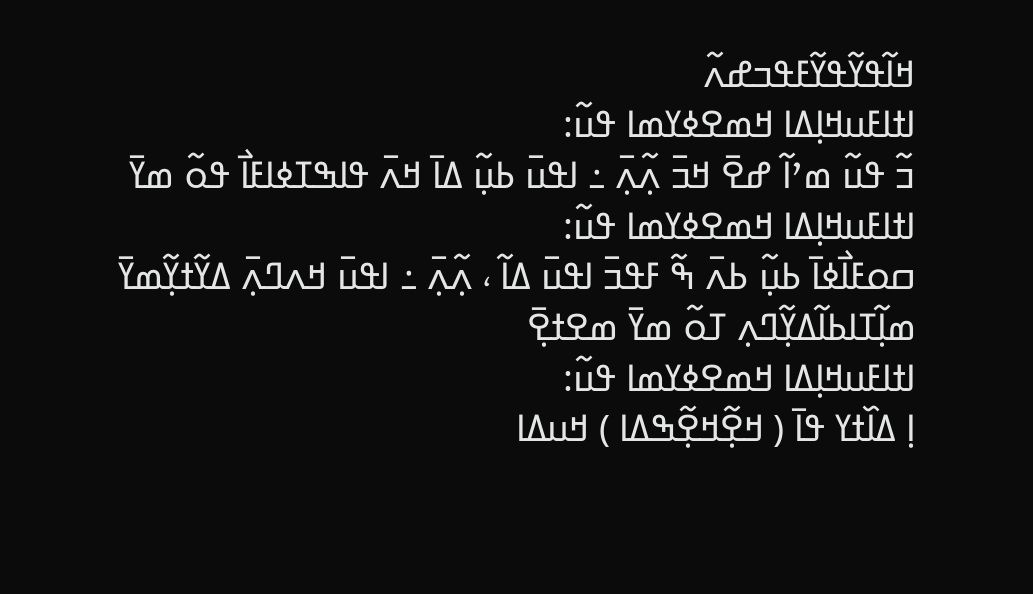ߞߊ߬ߟߌ߬ߟߌ߬ߓߟߏߝߍ߬
ߊߙߊߓߎߞߊ߲ߡߊ ߞߘߐߦߌߘߊ ߟߎ߬:
ߏ߬ ߟߎ߬ ߘߴߊ߬ ߝߐ߫ ߞߏ߫ ߍ߲߬ߍ߲߫ ߸ ߊߟߎ߫ ߕߎ߲߬ ߡߊ߫ ߞߍ߫ ߟߊߒߠߦߊߓߊ߯ ߟߋ߬ ߘߌ߫
ߊߙߊߓߎߞߊ߲ߡߊ ߞߘߐߦߌߘߊ ߟߎ߬:
ߛߋߓߊ߯ߦߊ߫ ߕߎ߲߬ ߕߍ߫ ߒ߬ ߓߟߏ߫ ߊߟߎ߫ ߡߊ߬ ، ߍ߲߬ߍ߲߫ ߸ ߊߟߎ߫ ߞߍߣߍ߲߫ ߡߌ߬ߙߌ߲߬ߘߌ߫ ߘߊ߲߬ߠߊߕߊ߬ߡߌ߲߬ߣߍ߲ ߠߋ߬ ߘߌ߫ ߘߐߙߐ߲߫
ߊߙߊߓߎߞߊ߲ߡߊ ߞߘߐߦߌߘߊ ߟߎ߬:
ߊ߲ ߡߊ߰ߙߌ ߟߊ߫ ( ߞߐ߲߬ߞߐ߲߬ߒߡߊ ) ߞߎߡߊ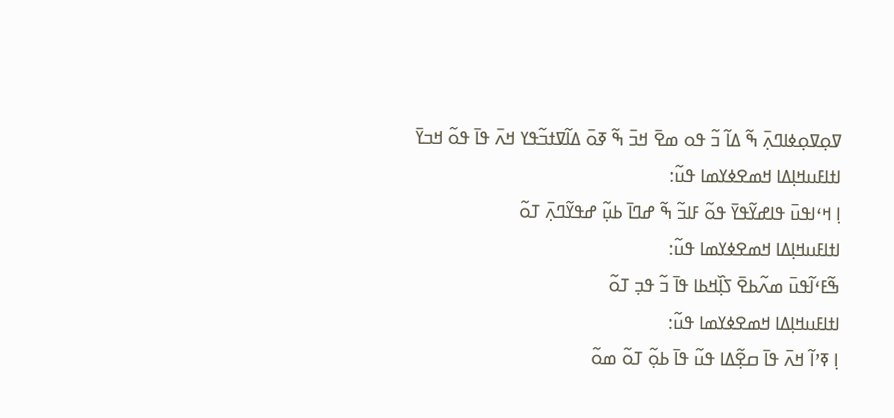ߜߋ߲ߜߋ߲ߦߊߣߍ߲߫ ߒ߬ ߡߊ߬ ߏ߬ ߟߋ ߘߐ߫ ߞߏ߫ ߒ߬ ߧߋ߫ ߡߊ߬ߜߙߏ߬ߟߌ ߞߍ߫ ߟߊ߫ ߟߋ߬ ߞߏߌ߫
ߊߙߊߓߎߞߊ߲ߡߊ ߞߘߐߦߌߘߊ ߟߎ߬:
ߊ߲ ߞߵߊߟߎ߫ ߟߊߝߌ߬ߟߌ߫ ߟߋ߬ ߓߊߏ߬ ߒ߬ ߝߣߊ߫ ߕߎ߲߬ ߝߟߌ߬ߣߍ߲߫ ߠߋ߬
ߊߙߊߓߎߞߊ߲ߡߊ ߞߘߐߦߌߘߊ ߟߎ߬:
ߒ߬ߓߵߊ߬ߟߎ߫ ߘߍ߬ߕߐ߫ ߖߊ߲߰ߞߕߊ ߟߊ߫ ߏ߬ ߟߏ߲ ߠߋ߬
ߊߙߊߓߎߞߊ߲ߡߊ ߞߘߐߦߌߘߊ ߟߎ߬:
ߊ߲ ߧߴߊ߬ ߞߍ߫ ߟߊ߫ ߛߐ߲߬ߡߊ ߟߎ߬ ߟߊ߫ ߕߋ߲߬ ߠߋ߬ ߘߋ߬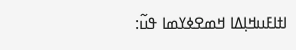ߊߙߊߓߎߞߊ߲ߡߊ ߞߘߐߦߌߘߊ ߟߎ߬: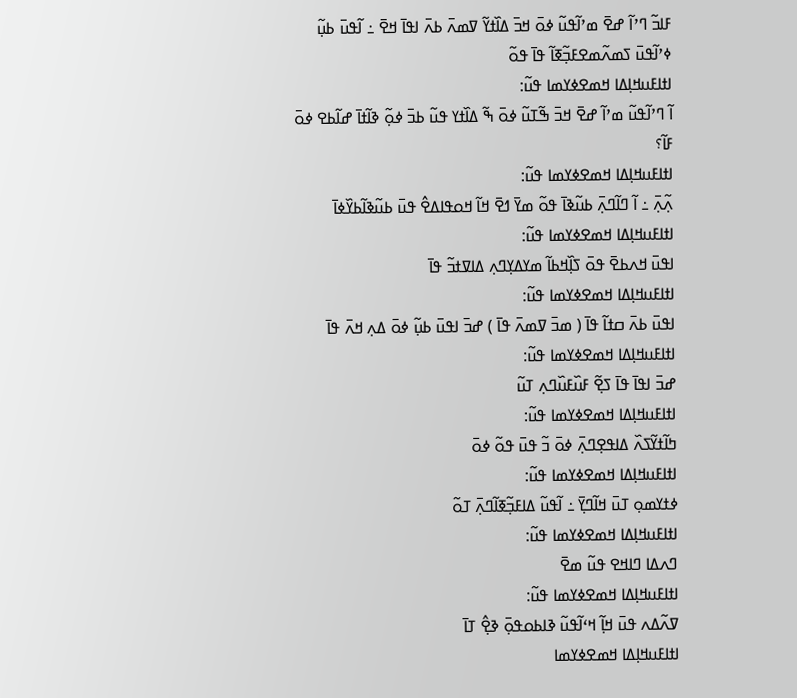ߓߊߏ߬ ߣߴߊ߬ ߝߐ߫ ߘߴߊ߬ߟߎ߬ ߦߋ߫ ߞߏ߫ ߡߊ߰ߙߌ߬ ߜߘߍ߫ ߕߍ߫ ߊߟߊ߫ ߞߐ߫ ߸ ߊ߬ߟߎ߫ ߕߎ߲߬ ߦߴߊ߬ߟߎ߫ ߖߘߍ߬ߘߐߓߏ߲߬ߧߊ߬ ߟߊ߫ ߟߋ߬
ߊߙߊߓߎߞߊ߲ߡߊ ߞߘߐߦߌߘߊ ߟߎ߬:
ߊ߬ ߣߴߊ߬ߟߎ߬ ߘߴߊ߬ ߝߐ߫ ߞߏ߫ ߒ߬ߠߎ߬ ߦߋ߫ ߒ߬ ߡߊ߰ߙߌ ߟߎ߬ ߕߏ߫ ߦߋ߲߬ ߢߊ߬ߙߊ߫ ߝߊ߬ߕߐ ߦߋ߫ ߓߊ߬؟
ߊߙߊߓߎߞߊ߲ߡߊ ߞߘߐߦߌߘߊ ߟߎ߬:
ߍ߲߬ߍ߲߫ ߸ ߊ߬ ߣߊ߬ߣߍ߲߫ ߕߎ߬ߢߊ߫ ߟߋ߬ ߘߌ߫ ߗߐ߫ ߞߊ߬ ߞߋߟߊߡߐ߮ ߟߎ߫ ߕߎ߬ߢߊ߬ߕߌ߰ߦߊ߫
ߊߙߊߓߎߞߊ߲ߡߊ ߞߘߐߦߌߘߊ ߟߎ߬:
ߊߟߎ߫ ߞߍߕߐ߫ ߟߋ߫ ߖߊ߲߰ߞߕߊ߬ ߘߌߡߌ߲ߣߍ߲ ߡߊߜߙߏ߬ ߟߊ߫
ߊߙߊߓߎߞߊ߲ߡߊ ߞߘߐߦߌߘߊ ߟߎ߬:
ߊߟߎ߫ ߕߍ߫ ߛߙߊ߬ ߟߊ߫ ( ߘߏ߫ ߜߘߍ߫ ߟߊ߫ ) ߝߏ߫ ߊߟߎ߫ ߕߎ߲߬ ߦߋ߫ ߡߍ߲ ߞߍ߫ ߟߊ߫
ߊߙߊߓߎߞߊ߲ߡߊ ߞߘߐߦߌߘߊ ߟߎ߬:
ߝߏ߫ ߊߟߊ߫ ߟߊ߫ ߖߐ߲߬ ߓߎ߰ߓߎ߰ߣߍ߲ ߠߎ߬
ߊߙߊߓߎߞߊ߲ߡߊ ߞߘߐߦߌߘߊ ߟߎ߬:
ߤߊ߬ߙߌ߬ߖߍ߰ ߡߊߟߐ߲ߣߍ߲߫ ߦߋ߫ ߏ߬ ߟߎ߫ ߟߋ߬ ߦߋ߫
ߊߙߊߓߎߞߊ߲ߡߊ ߞߘߐߦߌߘߊ ߟߎ߬:
ߦߙߌߘߋ߲ ߠߎ߫ ߞߊ߬ߣߌ߲߫ ߸ ߊ߬ߟߎ߬ ߡߊߓߏ߲߬ߧߊ߬ߣߍ߲߫ ߠߋ߬
ߊߙߊߓߎߞߊ߲ߡߊ ߞߘߐߦߌߘߊ ߟߎ߬:
ߣߍߡߊ ߣߊߞߐ ߟߎ߬ ߘߐ߫
ߊߙߊߓߎߞߊ߲ߡߊ ߞߘߐߦߌߘߊ ߟߎ߬:
ߜߍ߬ߡߍ ߟߎ߫ ߞߊ߲߬ ߞߵߊ߬ߟߎ߬ ߢߊߕߋߟߋ߲߫ ߢߐ߲߮ ߠߊ߫
ߊߙߊߓߎߞߊ߲ߡߊ ߞߘߐߦߌߘߊ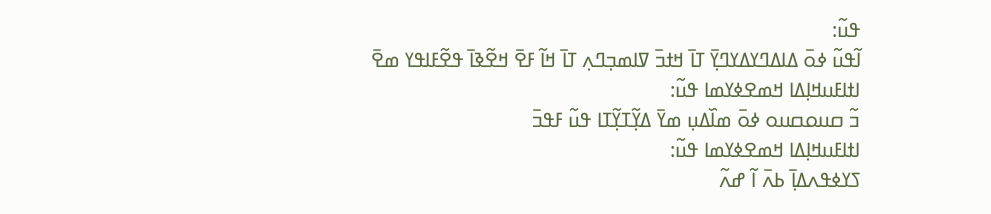ߟߎ߬:
ߊ߬ߟߎ߬ ߦߋ߫ ߡߊߡߣߌߡߌߣߌ߲߫ ߠߊ߫ ߞߙߏ߫ ߜߊߘߏ߲ߣߍ߲ ߠߊ߫ ߞߊ߬ ߓߐ߫ ߞߐ߬ߢߊ߫ ߟߐ߬ߓߊߟߌ ߘߐ߫
ߊߙߊߓߎߞߊ߲ߡߊ ߞߘߐߦߌߘߊ ߟߎ߬:
ߏ߬ ߛߎߋߛߎߋ ߦߋ߫ ߘߊ߰ߡߎ߲ ߘߌ߫ ߡߌ߲߬ߠߌ߲߬ߠߊ ߟߎ߬ ߓߟߏ߫
ߊߙߊߓߎߞߊ߲ߡߊ ߞߘߐߦߌߘߊ ߟߎ߬:
ߖߌߦߟߍߡߊ߲߫ ߕߍ߫ ߊ߬ ߝߍ߬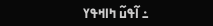߸ ߊ߬ߟߎ߬ ߤߊߞߟߌ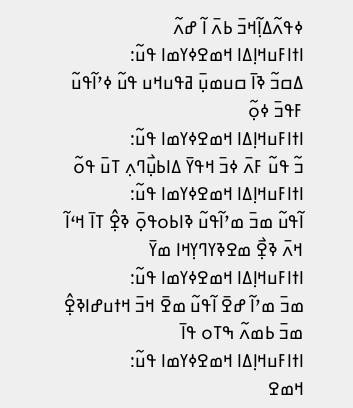ߦߟߍ߬ߡߊ߲߬ߞߏ߫ ߕߍ߫ ߊ߬ ߝߍ߬
ߊߙߊߓߎߞߊ߲ߡߊ ߞߘߐߦߌߘߊ ߟߎ߬:
ߡߛߏ߬ ߢߊ߫ ߛߎߘߎ߲߫ ߥߟߎߞߎ ߟߎ߬ ߦߴߊ߬ߟߎ߬ ߓߟߏ߫ ߦߋ߲߬
ߊߙߊߓߎߞߊ߲ߡߊ ߞߘߐߦߌߘߊ ߟߎ߬:
ߏ߬ ߟߎ߬ ߓߍ߫ ߦߏ߫ ߞߟߌ߫ ߡߊߕߎ߲߯ߣߍ߲ ߠߎ߫ ߟߋ߬
ߊߙߊߓߎߞߊ߲ߡߊ ߞߘߐߦߌߘߊ ߟߎ߬:
ߊ߬ߟߎ߬ ߘߏ߫ ߘߴߊ߬ߟߎ߬ ߢߊߕߋߟߋ߲߫ ߢߐ߲߮ ߠߊ߫ ߞߵߊ߬ ߞߍ߫ ߢߐ߲߯ ߘߐߢߌߣߌ߲ߞߊ ߘߌ߫
ߊߙߊߓߎߞߊ߲ߡߊ ߞߘߐߦߌߘߊ ߟߎ߬:
ߘߏ߫ ߘߴߊ߬ ߝߐ߫ ߊ߬ߟߎ߬ ߘߐ߫ ߞߏ߫ ߞߙߎߝߊߢߐ߲߮ ߘߏ߫ ߕߘߍ߬ ߒߠߋ ߟߊ߫
ߊߙߊߓߎߞߊ߲ߡߊ ߞߘߐߦߌߘߊ ߟߎ߬:
ߞߘߐ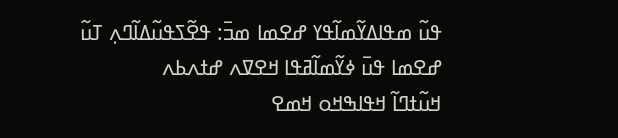ߟߎ߬ ߘߟߊߡߌ߬ߘߊ߬ߟߌ ߝߐߘߊ ߘߏ߫: ߟߐ߬ߖߟߎ߬ߡߊ߬ߣߍ߲ ߠߎ߬
ߝߐߘߊ ߟߎ߫ ߦߌ߬ߘߊ߬ߥߟߊ ߞߐߜߍ ߝߙߍߕߍ
ߞߎ߬ߙߣߊ߬ ߞߟߊߒߞߋ ߞߘߐ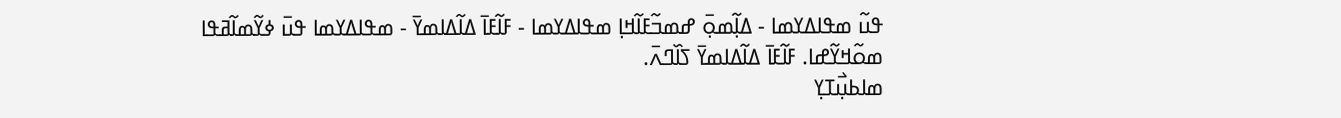ߟߎ߬ ߘߟߊߡߌߘߊ - ߡߊ߲߬ߘߋ߲߫ ߝߘߏ߬ߓߊ߬ߞߊ߲ ߘߟߊߡߌߘߊ - ߓߊ߬ߓߊ߫ ߡߊ߬ߡߊߘߌ߫ - ߘߟߊߡߌߘߊ ߟߎ߫ ߦߌ߬ߘߊ߬ߥߟߊ
ߘߋ߬ߞߌ߬ߝߊ. ߓߊ߬ߓߊ߫ ߡߊ߬ߡߊߘߌ߫ ߖߊ߰ߣߍ߫.
ߘߊߕߎ߲߯ߠߌ߲